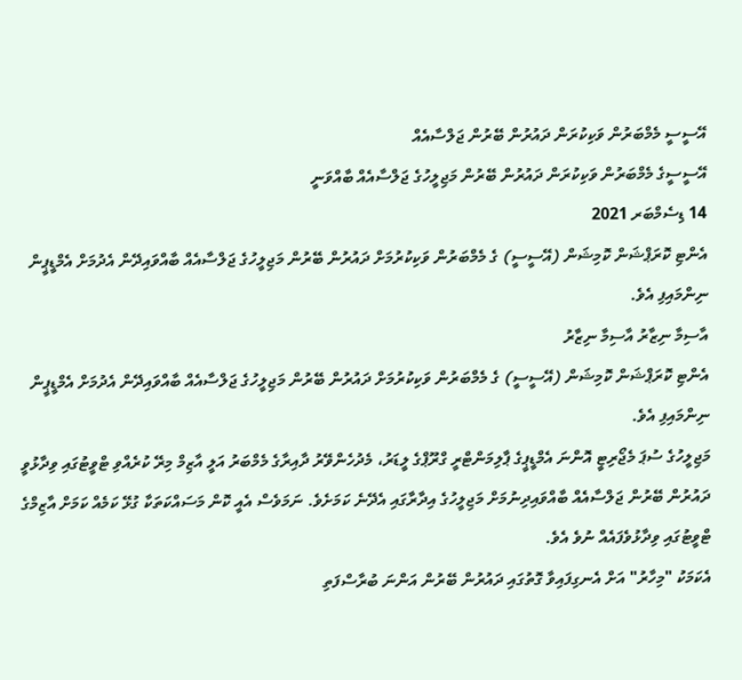އޭސީސީ މެމްބަރުން ވަކިކުރަން ދައުރުން ބޭރުން ޖަލްސާއެއް
އޭސީސީގެ މެމްބަރުން ވަކިކުރަން ދައުރުން ބޭރުން މަޖިލީހުގެ ޖަލްސާއެއް ބާއްވަނީ
14 ޑިސެމްބަރ 2021
އެންޓި ކޮރަޕްޝަން ކޮމިޝަން (އޭސީސީ) ގެ މެމްބަރުން ވަކިކުރުމަށް ދައުރުން ބޭރުން މަޖިލީހުގެ ޖަލްސާއެއް ބާއްވައިދޭން އެދުމަށް އެމްޑީޕީން ނިންމައިފި އެވެ.
އާސިމާ ނިޒާރު އާސިމާ ނިޒާރު
އެންޓި ކޮރަޕްޝަން ކޮމިޝަން (އޭސީސީ) ގެ މެމްބަރުން ވަކިކުރުމަށް ދައުރުން ބޭރުން މަޖިލީހުގެ ޖަލްސާއެއް ބާއްވައިދޭން އެދުމަށް އެމްޑީޕީން ނިންމައިފި އެވެ.
މަޖިލީހުގެ ސުޕަ މެޖޯރިޓީ އޮންނަ އެމްޑީޕީގެ ޕާލިމަންޓްރީ ގްރޫޕްގެ ލީޑަރު، މެދުހެންވޭރު ދާއިރާގެ މެމްބަރު އަލީ އާޒިމް މިރޭ ކުރެއްވި ޓްވީޓުގައި ވިދާޅުވީ ދައުރުން ބޭރުން ޖަލްސާއެއް ބާއްވައިދިނުމަށް މަޖިލީހުގެ އިދާރާގައި އެދޭނެ ކަމަށެވެ. ނަމަވެސް އެއީ ކޮން މަސައްކަތަކާ ގުޅޭ ކަމެއް ކަމަށް އާޒިމްގެ ޓްވީޓުގައި ވިދާޅުވެފައެއް ނުވެ އެވެ.
އެކަމަކު "މިހާރު" އަށް އެނގިފައިވާ ގޮތުގައި ދައުރުން ބޭރުން އަންނަ ބުރާސްފަތި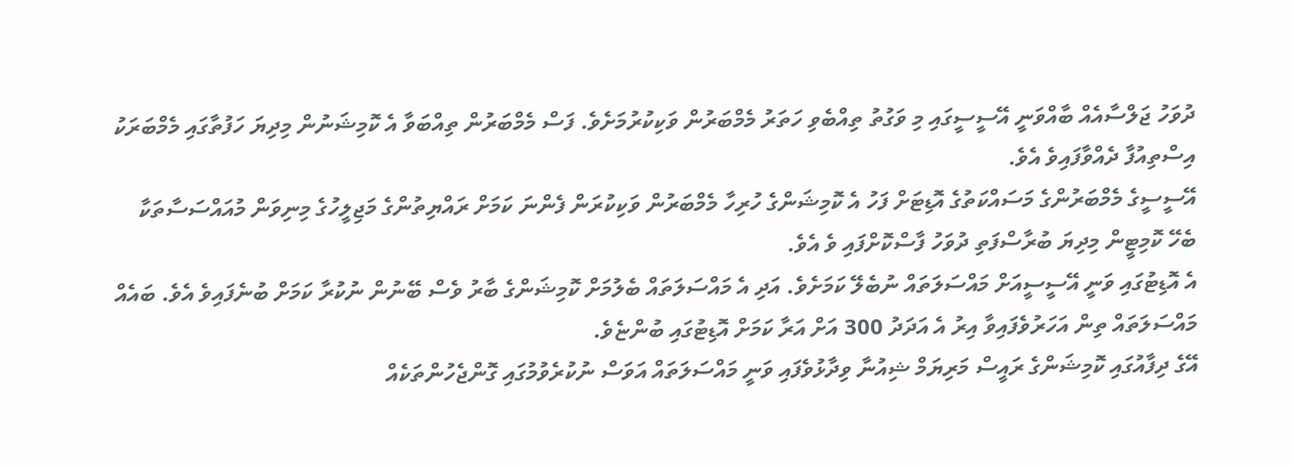ދުވަހު ޖަލްސާއެއް ބާއްވަނީ އޭސީސީގައި މި ވަގުތު ތިއްބެވި ހަތަރު މެމްބަރުން ވަކިކުރުމަށެވެ. ފަސް މެމްބަރުން ތިއްބަވާ އެ ކޮމިޝަނުން މިދިޔަ ހަފުތާގައި މެމްބަރަކު އިސްތިއުފާ ދެއްވާފައިވެ އެވެ.
އޭސީސީގެ މެމްބަރުންގެ މަސައްކަތުގެ އޮޑިޓަށް ފަހު އެ ކޮމިޝަންގެ ހުރިހާ މެމްބަރުން ވަކިކުރަން ފެންނަ ކަމަށް ރައްޔިތުންގެ މަޖިލީހުގެ މިނިވަން މުއައްސަސާތަކާ ބެހޭ ކޮމިޓީން މިދިޔަ ބުރާސްފަތި ދުވަހު ފާސްކޮށްފައި ވެ އެވެ.
އެ އޮޑިޓުގައި ވަނީ އޭސީސީއަށް މައްސަލަތައް ނުބެލޭ ކަމަށެވެ. އަދި އެ މައްސަލަތައް ބެލުމަށް ކޮމިޝަންގެ ބާރު ވެސް ބޭނުން ނުކުރާ ކަމަށް ބުނެފައިވެ އެވެ. ބައެއް މައްސަލަތައް ތިން އަހަރުވެފައިވާ އިރު އެ އަދަދު 300 އަށް އަރާ ކަމަށް އޮޑިޓުގައި ބުންޏެވެ.
އޭގެ ދިފާއުގައި ކޮމިޝަންގެ ރައީސް މަރިޔަމް ޝިއުނާ ވިދާޅުވެފައި ވަނީ މައްސަލަތައް އަވަސް ނުކުރެވުމުގައި ގޮންޖެހުންތަކެއް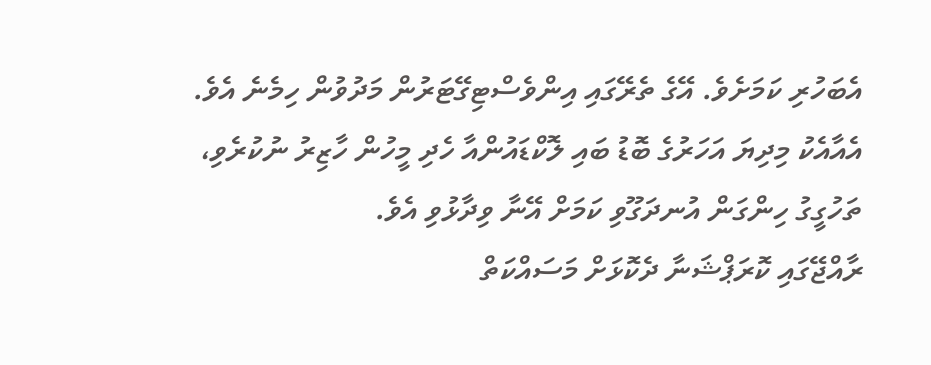އެބަހުރި ކަމަށެވެ. އޭގެ ތެރޭގައި އިންވެސްޓިގޭޓަރުން މަދުވުން ހިމެނެ އެވެ. އެއާއެކު މިދިޔަ އަހަރުގެ ބޮޑު ބައި ލޮކްޑައުންއާ ހެދި މީހުން ހާޒިރު ނުކުރެވި، ތަހުގީގު ހިންގަން އުނދަގޫވި ކަމަށް އޭނާ ވިދާޅުވި އެވެ.
ރާއްޖޭގައި ކޮރަޕްޝަނާ ދެކޮޅަށް މަސައްކަތް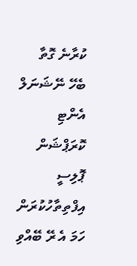ކުރާނެ ގޮތާ ބެހޭ ނޭޝަނަލް އެންޓި ކޮރަޕްޝަން ޕޮލިސީ އިފްތިތާހުކުރަން ހަމަ އެ ރޭ ބޭއްވި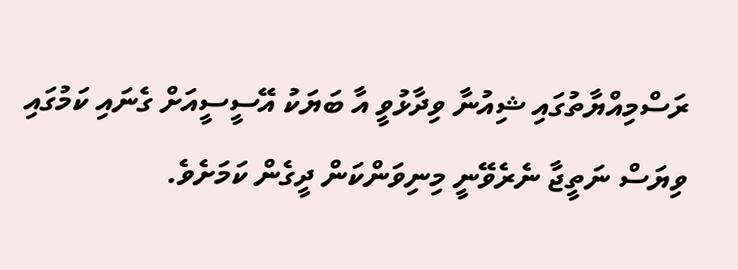ރަސްމިއްޔާތުގައި ޝިއުނާ ވިދާޅުވީ އާ ބަޔަކު އޭސީސީއަށް ގެނައި ކަމުގައި ވިޔަސް ނަތީޖާ ނެރެވޭނީ މިނިވަންކަން ދީގެން ކަމަށެވެ.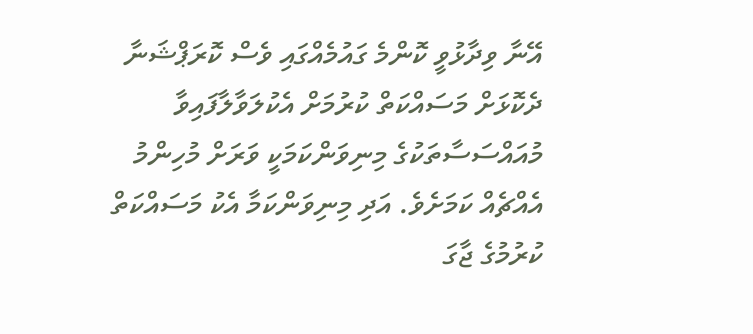އޭނާ ވިދާޅުވީ ކޮންމެ ގައުމެއްގައި ވެސް ކޮރަޕްޝަނާ ދެކޮޅަށް މަސައްކަތް ކުރުމަށް އެކުލަވާލާފައިވާ މުއައްސަސާތަކުގެ މިނިވަންކަމަކީ ވަރަށް މުހިންމު އެއްޗެއް ކަމަށެވެ. އަދި މިނިވަންކަމާ އެކު މަސައްކަތް ކުރުމުގެ ޖާގަ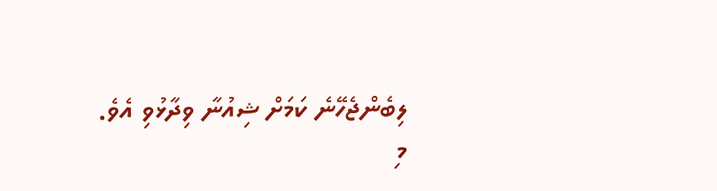ލިބެންޖެހޭނެ ކަމަށް ޝިއުނާ ވިދާޅުވި އެވެ.
މި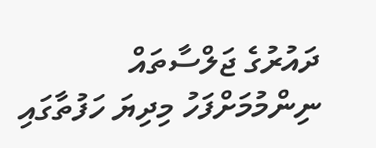ދައުރުގެ ޖަލްސާތައް ނިންމުމަށްފަހު މިދިޔަ ހަފުތާގައި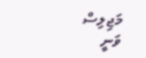މަޖިލިސް ވަނީ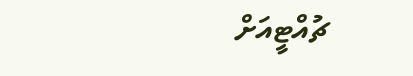ޗުއްޓީއަށް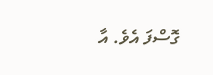ގޮސްފަ އެވެ. އާ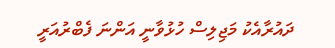ދައުރާއެކު މަޖިލިސް ހުޅުވާނީ އަންނަ ފެބްރުއަރީ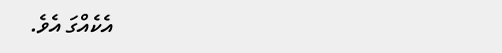އެކެއްގަ އެވެ.